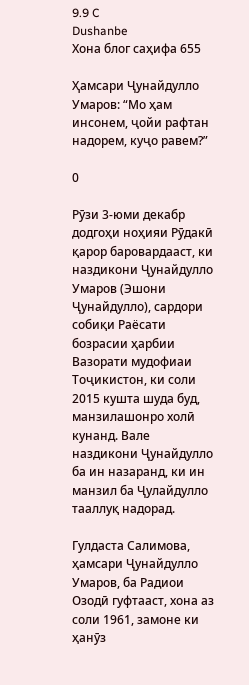9.9 C
Dushanbe
Хона блог саҳифа 655

Ҳамсари Ҷунайдулло Умаров: “Мо ҳам инсонем, ҷойи рафтан надорем, куҷо равем?”

0

Рӯзи 3-юми декабр додгоҳи ноҳияи Рӯдакӣ қарор баровардааст, ки наздикони Ҷунайдулло Умаров (Эшони Ҷунайдулло), сардори собиқи Раёсати бозрасии ҳарбии Вазорати мудофиаи Тоҷикистон, ки соли 2015 кушта шуда буд, манзилашонро холӣ кунанд. Вале наздикони Ҷунайдулло ба ин назаранд, ки ин манзил ба Ҷулайдулло тааллуқ надорад.

Гулдаста Салимова, ҳамсари Ҷунайдулло Умаров, ба Радиои Озодӣ гуфтааст, хона аз соли 1961, замоне ки ҳанӯз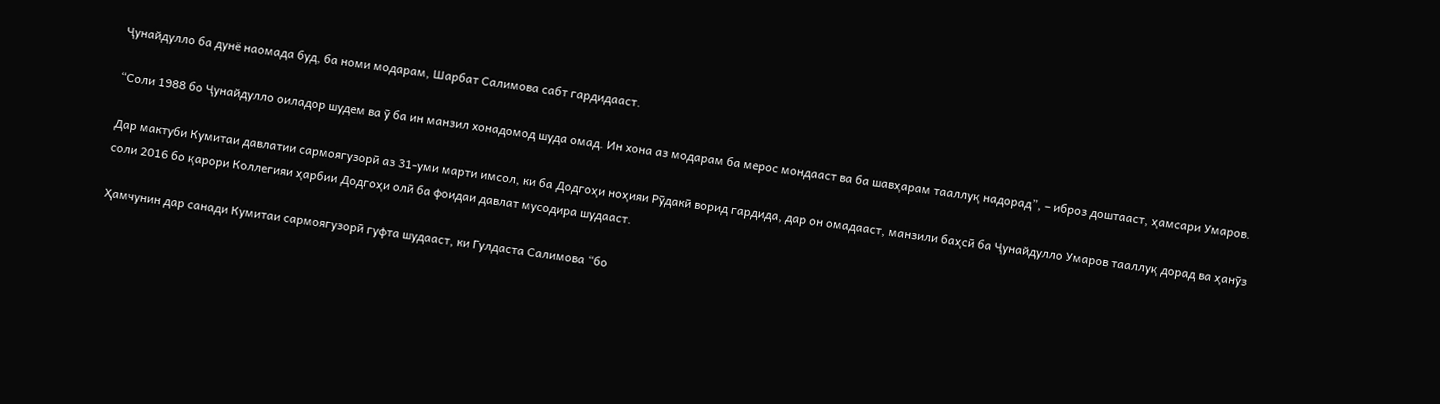Ҷунайдулло ба дунё наомада буд, ба номи модарам, Шарбат Салимова сабт гардидааст.

“Соли 1988 бо Ҷунайдулло оиладор шудем ва ӯ ба ин манзил хонадомод шуда омад. Ин хона аз модарам ба мерос мондааст ва ба шавҳарам тааллуқ надорад”, – иброз доштааст, ҳамсари Умаров.

Дар мактуби Кумитаи давлатии сармоягузорӣ аз 31-уми марти имсол, ки ба Додгоҳи ноҳияи Рӯдакӣ ворид гардида, дар он омадааст, манзили баҳсӣ ба Ҷунайдулло Умаров тааллуқ дорад ва ҳанӯз соли 2016 бо қарори Коллегияи ҳарбии Додгоҳи олӣ ба фоидаи давлат мусодира шудааст.

Ҳамчунин дар санади Кумитаи сармоягузорӣ гуфта шудааст, ки Гулдаста Салимова “бо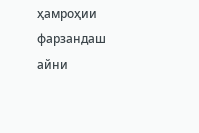ҳамроҳии фарзандаш айни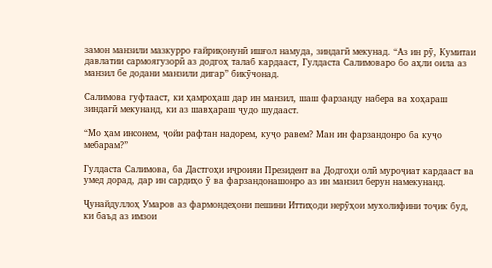замон манзили мазкурро ғайриқонунӣ ишғол намуда, зиндагӣ мекунад. “Аз ин рӯ, Кумитаи давлатии сармоягузорӣ аз додгоҳ талаб кардааст, Гулдаста Салимоваро бо аҳли оила аз манзил бе додани манзили дигар” бикӯчонад.

Салимова гуфтааст, ки ҳамроҳаш дар ин манзил, шаш фарзанду набера ва хоҳараш зиндагӣ мекунанд, ки аз шавҳараш ҷудо шудааст.

“Мо ҳам инсонем, ҷойи рафтан надорем, куҷо равем? Ман ин фарзандонро ба куҷо мебарам?”

Гулдаста Салимова, ба Дастгоҳи иҷроияи Президент ва Додгоҳи олӣ муроҷиат кардааст ва умед дорад, дар ин сардиҳо ӯ ва фарзандонашонро аз ин манзил берун намекунанд.

Ҷунайдуллоҳ Умаров аз фармондеҳони пешини Иттиҳоди нерӯҳои мухолифини тоҷик буд, ки баъд аз имзои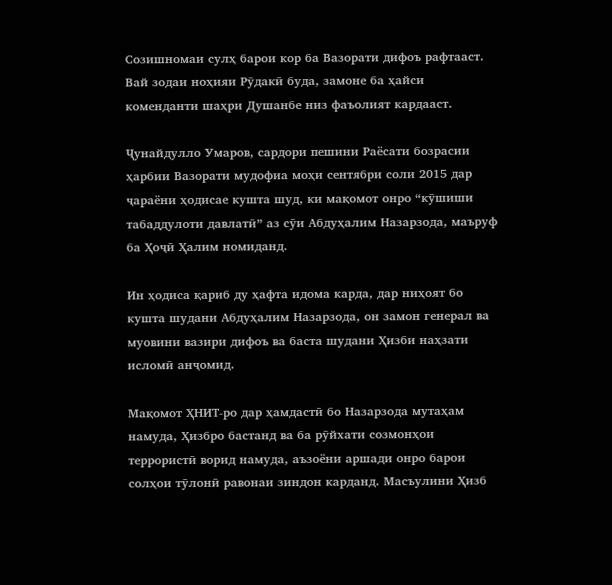Созишномаи сулҳ барои кор ба Вазорати дифоъ рафтааст. Вай зодаи ноҳияи Рӯдакӣ буда, замоне ба ҳайси коменданти шаҳри Душанбе низ фаъолият кардааст.

Ҷунайдулло Умаров, сардори пешини Раёсати бозрасии ҳарбии Вазорати мудофиа моҳи сентябри соли 2015 дар ҷараёни ҳодисае кушта шуд, ки мақомот онро “кӯшиши табаддулоти давлатӣ” аз сӯи Абдуҳалим Назарзода, маъруф ба Ҳоҷӣ Ҳалим номиданд.

Ин ҳодиса қариб ду ҳафта идома карда, дар ниҳоят бо кушта шудани Абдуҳалим Назарзода, он замон генерал ва муовини вазири дифоъ ва баста шудани Ҳизби наҳзати исломӣ анҷомид.

Мақомот ҲНИТ-ро дар ҳамдастӣ бо Назарзода мутаҳам намуда, Ҳизбро бастанд ва ба рӯйхати созмонҳои террористӣ ворид намуда, аъзоёни аршади онро барои солҳои тӯлонӣ равонаи зиндон карданд. Масъулини Ҳизб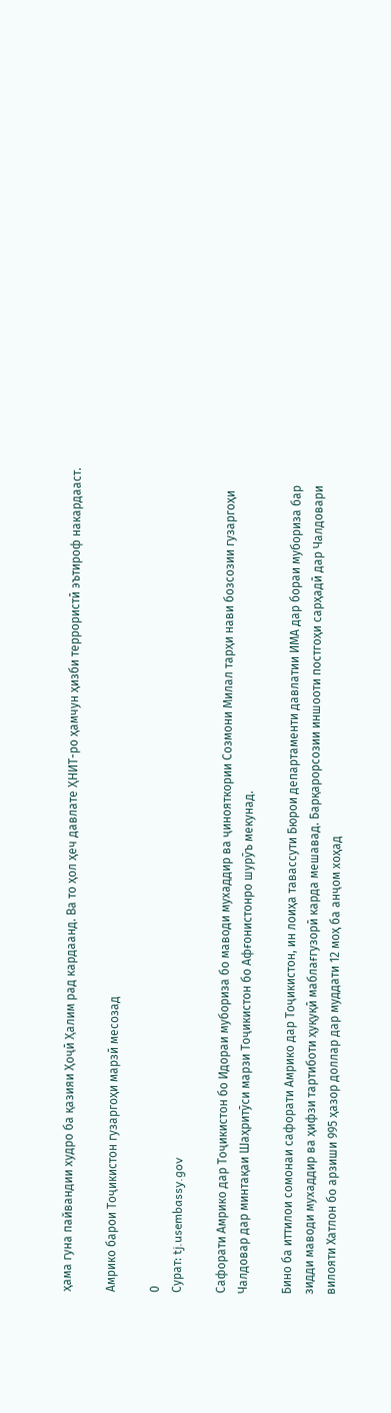ҳама гуна пайвандии худро ба қазияи Ҳоҷӣ Ҳалим рад кардаанд. Ва то ҳол ҳеч давлате ҲНИТ-ро ҳамчун ҳизби террористӣ эътироф накардааст.

Амрико барои Тоҷикистон гузаргоҳи марзӣ месозад

0
Сурат: tj.usembassy.gov

Сафорати Амрико дар Тоҷикистон бо Идораи мубориза бо маводи мухаддир ва ҷинояткории Созмони Милал тарҳи нави бозсозии гузаргоҳи Чалдовар дар минтақаи Шаҳритӯси марзи Тоҷикистон бо Афғонистонро шурӯъ мекунад.

Бино ба иттилои сомонаи сафорати Амрико дар Тоҷикистон, ин лоиҳа тавассути Бюрои департаменти давлатии ИМА дар бораи мубориза бар зидди маводи мухаддир ва ҳифзи тартиботи ҳуқуқӣ маблағгузорӣ карда мешавад. Барқарорсозии иншооти постгоҳи сарҳадӣ дар Чалдовари вилояти Хатлон бо арзиши 995 ҳазор доллар дар муддати 12 моҳ ба анҷом хоҳад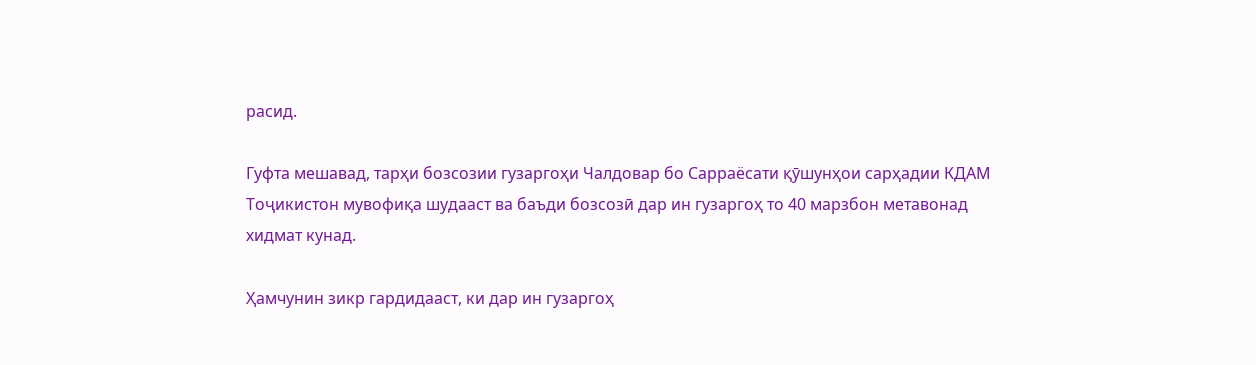расид.

Гуфта мешавад, тарҳи бозсозии гузаргоҳи Чалдовар бо Сарраёсати қӯшунҳои сарҳадии КДАМ Тоҷикистон мувофиқа шудааст ва баъди бозсозӣ дар ин гузаргоҳ то 40 марзбон метавонад хидмат кунад.

Ҳамчунин зикр гардидааст, ки дар ин гузаргоҳ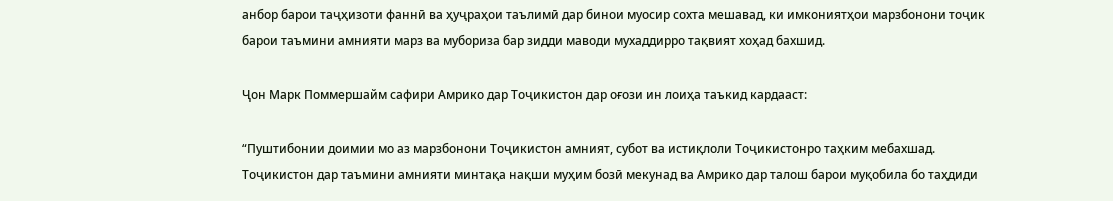анбор барои таҷҳизоти фаннӣ ва ҳуҷраҳои таълимӣ дар бинои муосир сохта мешавад, ки имкониятҳои марзбонони тоҷик барои таъмини амнияти марз ва мубориза бар зидди маводи мухаддирро тақвият хоҳад бахшид.

Ҷон Марк Поммершайм сафири Амрико дар Тоҷикистон дар оғози ин лоиҳа таъкид кардааст:

“Пуштибонии доимии мо аз марзбонони Тоҷикистон амният, субот ва истиқлоли Тоҷикистонро таҳким мебахшад. Тоҷикистон дар таъмини амнияти минтақа нақши муҳим бозӣ мекунад ва Амрико дар талош барои муқобила бо таҳдиди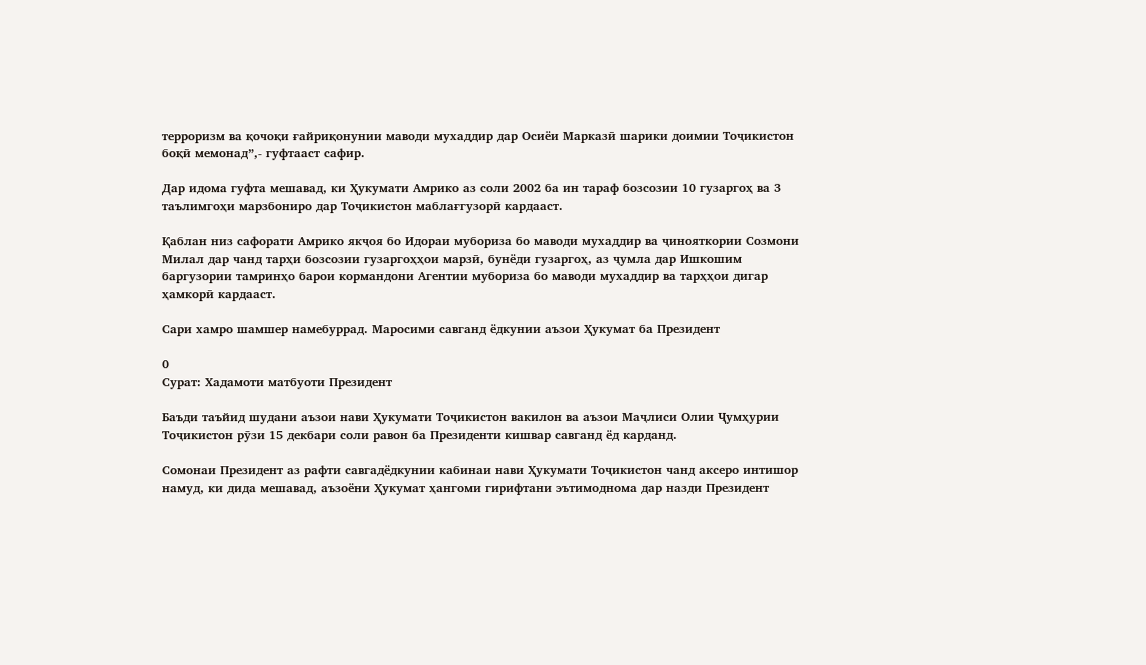терроризм ва қочоқи ғайриқонунии маводи мухаддир дар Осиёи Марказӣ шарики доимии Тоҷикистон боқӣ мемонад”,- гуфтааст сафир.

Дар идома гуфта мешавад, ки Ҳукумати Амрико аз соли 2002 ба ин тараф бозсозии 10 гузаргоҳ ва 3 таълимгоҳи марзбониро дар Тоҷикистон маблағгузорӣ кардааст.

Қаблан низ сафорати Амрико якҷоя бо Идораи мубориза бо маводи мухаддир ва ҷинояткории Созмони Милал дар чанд тарҳи бозсозии гузаргоҳҳои марзӣ, бунёди гузаргоҳ, аз ҷумла дар Ишкошим баргузории тамринҳо барои кормандони Агентии мубориза бо маводи мухаддир ва тарҳҳои дигар ҳамкорӣ кардааст.

Сари хамро шамшер намебуррад. Маросими савганд ёдкунии аъзои Ҳукумат ба Президент

0
Cурат: Хадамоти матбуоти Президент

Баъди таъйид шудани аъзои нави Ҳукумати Тоҷикистон вакилон ва аъзои Маҷлиси Олии Ҷумҳурии Тоҷикистон рӯзи 15 декбари соли равон ба Президенти кишвар савганд ёд карданд.

Сомонаи Президент аз рафти савгадёдкунии кабинаи нави Ҳукумати Тоҷикистон чанд аксеро интишор намуд, ки дида мешавад, аъзоёни Ҳукумат ҳангоми гирифтани эътимоднома дар назди Президент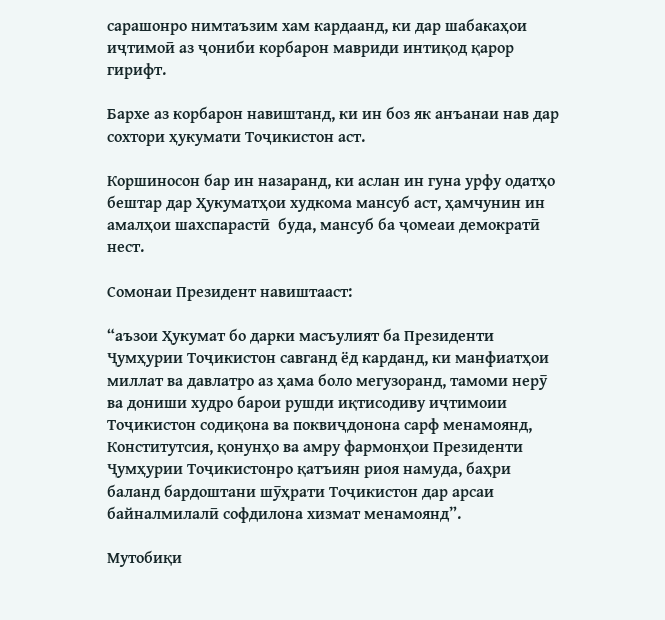сарашонро нимтаъзим хам кардаанд, ки дар шабакаҳои иҷтимоӣ аз ҷониби корбарон мавриди интиқод қарор гирифт.

Бархе аз корбарон навиштанд, ки ин боз як анъанаи нав дар сохтори ҳукумати Тоҷикистон аст.

Коршиносон бар ин назаранд, ки аслан ин гуна урфу одатҳо бештар дар Ҳукуматҳои худкома мансуб аст, ҳамчунин ин амалҳои шахспарастӣ  буда, мансуб ба ҷомеаи демократӣ нест.

Сомонаи Президент навиштааст:

“аъзои Ҳукумат бо дарки масъулият ба Президенти Ҷумҳурии Тоҷикистон савганд ёд карданд, ки манфиатҳои миллат ва давлатро аз ҳама боло мегузоранд, тамоми нерӯ ва дониши худро барои рушди иқтисодиву иҷтимоии Тоҷикистон содиқона ва поквиҷдонона сарф менамоянд, Конститутсия, қонунҳо ва амру фармонҳои Президенти Ҷумҳурии Тоҷикистонро қатъиян риоя намуда, баҳри баланд бардоштани шӯҳрати Тоҷикистон дар арсаи байналмилалӣ софдилона хизмат менамоянд”.

Мутобиқи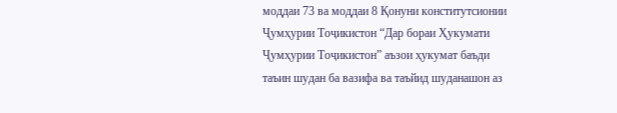моддаи 73 ва моддаи 8 Қонуни конститутсионии Ҷумҳурии Тоҷикистон “Дар бораи Ҳукумати Ҷумҳурии Тоҷикистон” аъзои ҳукумат баъди таъин шудан ба вазифа ва таъйид шуданашон аз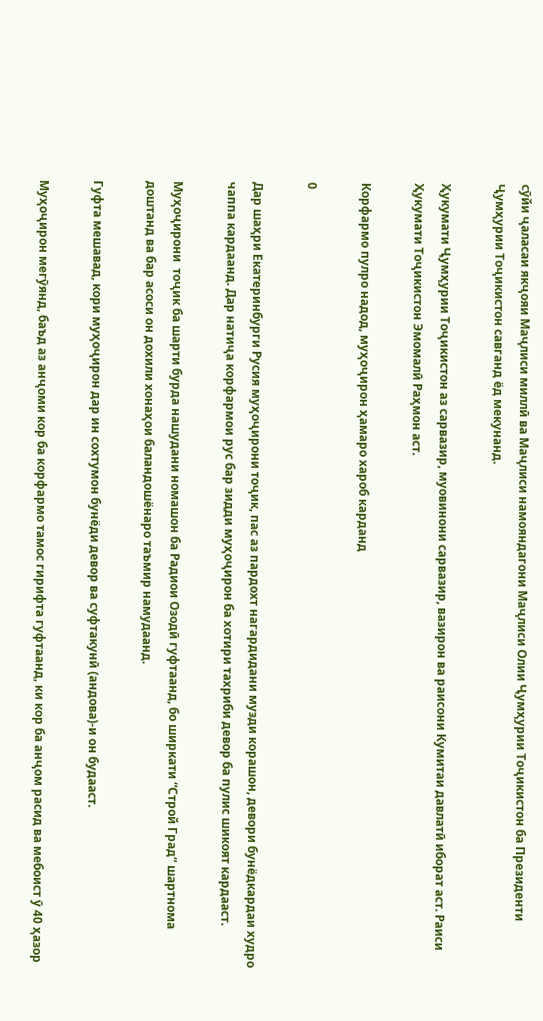сӯйи ҷаласаи якҷояи Маҷлиси миллӣ ва Маҷлиси намояндагони Маҷлиси Олии Ҷумҳурии Тоҷикистон ба Президенти Ҷумҳурии Тоҷикистон савганд ёд мекунанд.

Ҳукумати Ҷумҳурии Тоҷикистон аз сарвазир, муовинони сарвазир, вазирон ва раисони Кумитаи давлатӣ иборат аст. Раиси Ҳукумати Тоҷикистон Эмомалӣ Раҳмон аст.

Корфармо пулро надод, муҳоҷирон ҳамаро хароб карданд

0

Дар шаҳри Екатеринбурги Русия муҳоҷирони тоҷик, пас аз пардохт нагардидани музди корашон, девори бунёдкардаи худро чаппа кардаанд. Дар натиҷа корфармои рус бар зидди муҳоҷирон ба хотири тахриби девор ба пулис шикоят кардааст.

Муҳоҷирони  тоҷик ба шарти бурда нашудани номашон ба Радиои Озодӣ гуфтаанд, бо ширкати “Строй Град” шартнома доштанд ва бар асоси он дохили хонаҳои баландошёнаро таъмир намудаанд.

Гуфта мешавад, кори муҳоҷирон дар ин сохтумон бунёди девор ва суфтакунӣ (андова)-и он будааст.

Муҳоҷирон мегӯянд, баъд аз анҷоми кор ба корфармо тамос гирифта гуфтаанд, ки кор ба анҷом расид ва мебоист ӯ 40 ҳазор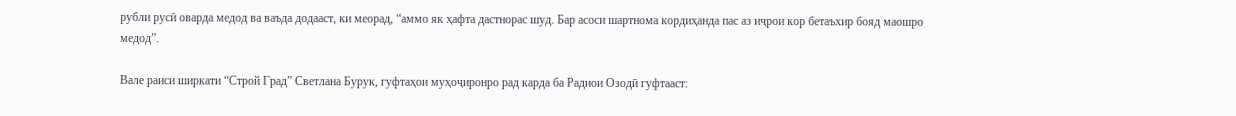рубли русӣ оварда медод ва ваъда додааст, ки меорад, “аммо як ҳафта дастнорас шуд. Бар асоси шартнома кордиҳанда пас аз иҷрои кор бетаъхир бояд маошро медод”.

Вале раиси ширкати “Строй Град” Светлана Бурук, гуфтаҳои муҳоҷиронро рад карда ба Радиои Озодӣ гуфтааст: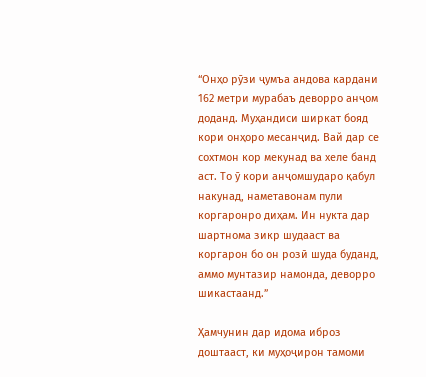“Онҳо рӯзи ҷумъа андова кардани 162 метри мурабаъ деворро анҷом доданд. Муҳандиси ширкат бояд кори онҳоро месанҷид. Вай дар се сохтмон кор мекунад ва хеле банд аст. То ӯ кори анҷомшударо қабул накунад, наметавонам пули коргаронро диҳам. Ин нукта дар шартнома зикр шудааст ва коргарон бо он розӣ шуда буданд, аммо мунтазир намонда, деворро шикастаанд.”

Ҳамчунин дар идома иброз доштааст, ки муҳоҷирон тамоми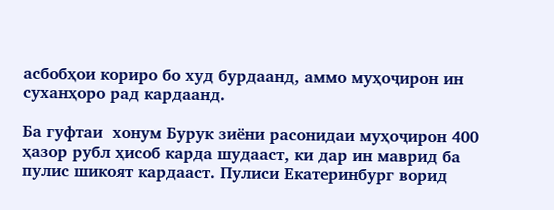асбобҳои кориро бо худ бурдаанд, аммо муҳоҷирон ин суханҳоро рад кардаанд.

Ба гуфтаи  хонум Бурук зиёни расонидаи муҳоҷирон 400 ҳазор рубл ҳисоб карда шудааст, ки дар ин маврид ба пулис шикоят кардааст. Пулиси Екатеринбург ворид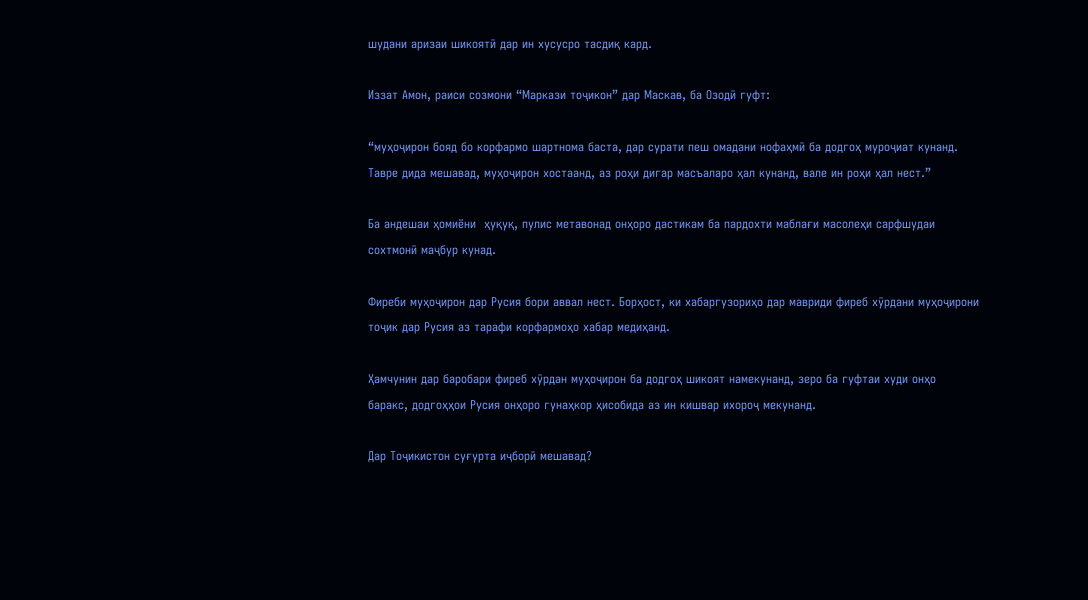шудани аризаи шикоятӣ дар ин хусусро тасдиқ кард.

Иззат Амон, раиси созмони “Маркази тоҷикон” дар Маскав, ба Озодӣ гуфт:

“муҳоҷирон бояд бо корфармо шартнома баста, дар сурати пеш омадани нофаҳмӣ ба додгоҳ муроҷиат кунанд. Тавре дида мешавад, муҳоҷирон хостаанд, аз роҳи дигар масъаларо ҳал кунанд, вале ин роҳи ҳал нест.”

Ба андешаи ҳомиёни  ҳуқуқ, пулис метавонад онҳоро дастикам ба пардохти маблағи масолеҳи сарфшудаи сохтмонӣ маҷбур кунад.

Фиреби муҳоҷирон дар Русия бори аввал нест. Борҳост, ки хабаргузориҳо дар мавриди фиреб хӯрдани муҳоҷирони тоҷик дар Русия аз тарафи корфармоҳо хабар медиҳанд.

Ҳамчунин дар баробари фиреб хӯрдан муҳоҷирон ба додгоҳ шикоят намекунанд, зеро ба гуфтаи худи онҳо баракс, додгоҳҳои Русия онҳоро гунаҳкор ҳисобида аз ин кишвар ихороҷ мекунанд.

Дар Тоҷикистон суғурта иҷборӣ мешавад?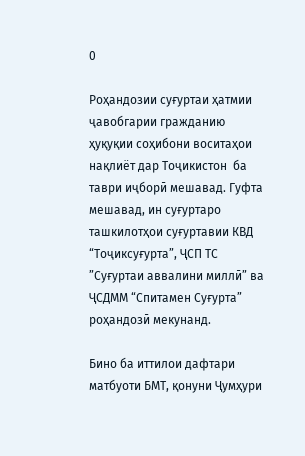0

Роҳандозии суғуртаи ҳатмии ҷавобгарии гражданию ҳуқуқии соҳибони воситаҳои нақлиёт дар Тоҷикистон  ба таври иҷборӣ мешавад. Гуфта мешавад, ин суғуртаро ташкилотҳои суғуртавии КВД “Тоҷиксуғурта”, ҶСП ТС ”Суғуртаи аввалини миллӣ” ва ҶСДММ “Спитамен Суғурта” роҳандозӣ мекунанд.

Бино ба иттилои дафтари  матбуоти БМТ, қонуни Ҷумҳури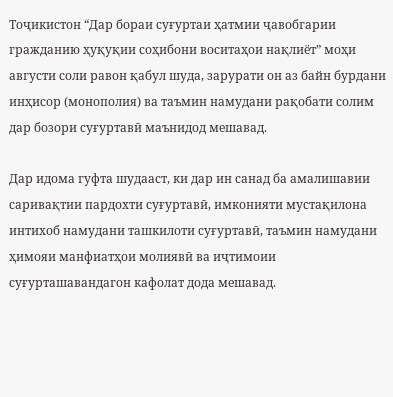Тоҷикистон “Дар бораи суғуртаи ҳатмии ҷавобгарии гражданию ҳуқуқии соҳибони воситаҳои нақлиёт” моҳи августи соли равон қабул шуда, зарурати он аз байн бурдани инҳисор (монополия) ва таъмин намудани рақобати солим дар бозори суғуртавӣ маънидод мешавад.

Дар идома гуфта шудааст, ки дар ин санад ба амалишавии саривақтии пардохти суғуртавӣ, имконияти мустақилона интихоб намудани ташкилоти суғуртавӣ, таъмин намудани ҳимояи манфиатҳои молиявӣ ва иҷтимоии суғурташавандагон кафолат дода мешавад.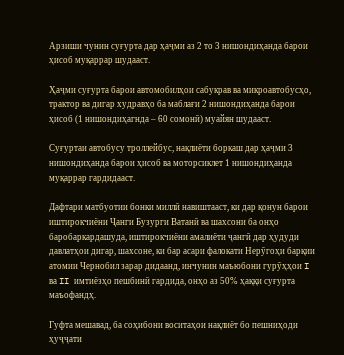Арзиши чунин суғурта дар ҳаҷми аз 2 то 3 нишондиҳанда барои ҳисоб муқаррар шудааст.

Ҳаҷми суғурта барои автомобилҳои сабукрав ва микроавтобусҳо, трактор ва дигар худравҳо ба маблағи 2 нишондиҳанда барои ҳисоб (1 нишондиҳагнда – 60 сомонӣ) муайян шудааст.

Суғуртаи автобусу троллейбус, нақлиёти боркаш дар ҳаҷми 3 нишондиҳанда барои ҳисоб ва моторсиклет 1 нишондиҳанда муқаррар гардидааст.

Дафтари матбуотии бонки миллӣ навиштааст, ки дар қонун барои иштирокчиёни Ҷанги Бузурги Ватанӣ ва шахсони ба онҳо баробаркардашуда, иштирокчиёни амалиёти ҷангӣ дар ҳудуди давлатҳои дигар, шахсоне, ки бар асари фалокати Нерӯгоҳи барқии атомии Чернобил зарар дидаанд, инчунин маъюбони гурӯҳҳои I ва II имтиёзҳо пешбинӣ гардида, онҳо аз 50% ҳаққи суғурта маъофандҳ.

Гуфта мешавад, ба соҳибони воситаҳои нақлиёт бо пешниҳоди ҳуҷҷати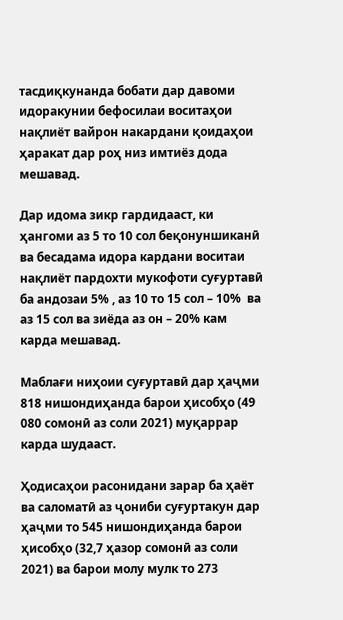тасдиқкунанда бобати дар давоми идоракунии бефосилаи воситаҳои нақлиёт вайрон накардани қоидаҳои ҳаракат дар роҳ низ имтиёз дода мешавад.

Дар идома зикр гардидааст, ки ҳангоми аз 5 то 10 сол беқонуншиканӣ ва бесадама идора кардани воситаи нақлиёт пардохти мукофоти суғуртавӣ ба андозаи 5% , аз 10 то 15 сол – 10%  ва аз 15 сол ва зиёда аз он – 20% кам карда мешавад.

Маблағи ниҳоии суғуртавӣ дар ҳаҷми 818 нишондиҳанда барои ҳисобҳо (49 080 сомонӣ аз соли 2021) муқаррар карда шудааст.

Ҳодисаҳои расонидани зарар ба ҳаёт ва саломатӣ аз ҷониби суғуртакун дар ҳаҷми то 545 нишондиҳанда барои ҳисобҳо (32,7 ҳазор сомонӣ аз соли 2021) ва барои молу мулк то 273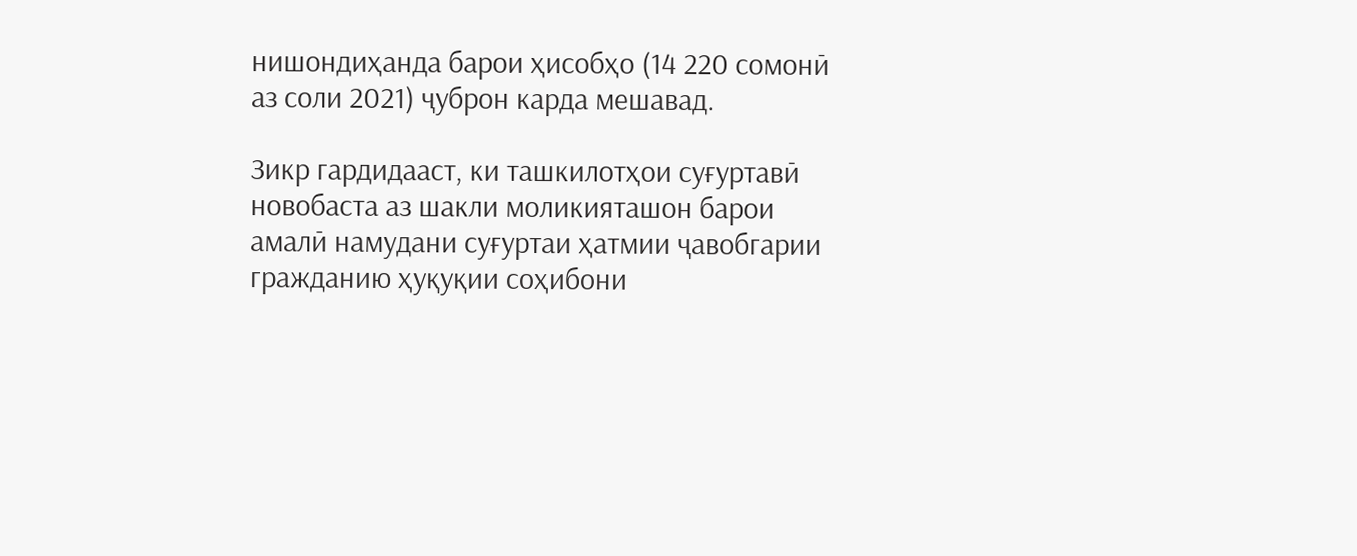нишондиҳанда барои ҳисобҳо (14 220 сомонӣ аз соли 2021) ҷуброн карда мешавад.

Зикр гардидааст, ки ташкилотҳои суғуртавӣ новобаста аз шакли моликияташон барои амалӣ намудани суғуртаи ҳатмии ҷавобгарии гражданию ҳуқуқии соҳибони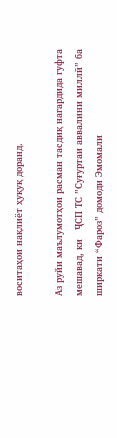воситаҳои нақлиёт ҳуқуқ доранд.

Аз руйи маълумотҳои расман тасдиқ нагардида гуфта мешавад, ки   ҶСП ТС ”Суғуртаи аввалини миллӣ” ба ширкати “Фароз” домоди Эмомали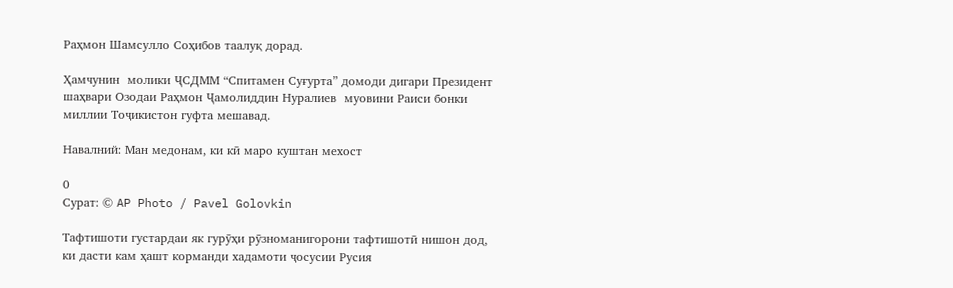Раҳмон Шамсулло Соҳибов таалуқ дорад.

Ҳамчунин  молики ҶСДММ “Спитамен Суғурта” домоди дигари Президент шаҳвари Озодаи Раҳмон Ҷамолиддин Нуралиев  муовини Раиси бонки миллии Тоҷикистон гуфта мешавад.

Навалний: Ман медонам, ки кӣ маро куштан мехост

0
Сурат: © AP Photo / Pavel Golovkin

Тафтишоти густардаи як гурӯҳи рӯзноманигорони тафтишотӣ нишон дод, ки дасти кам ҳашт корманди хадамоти ҷосусии Русия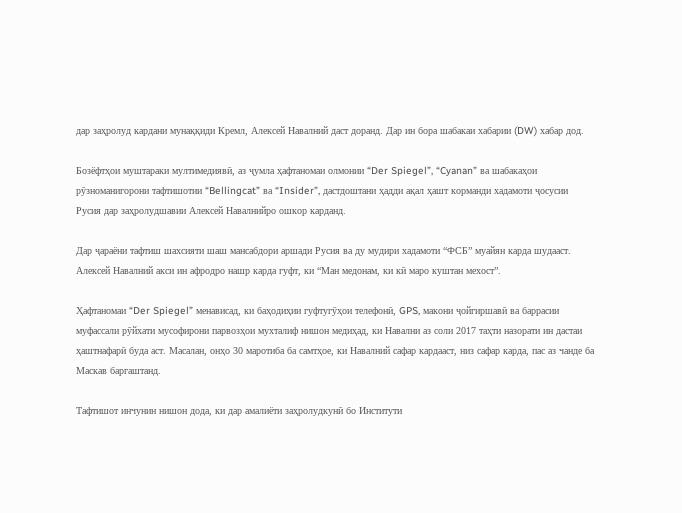дар заҳролуд кардани мунаққиди Кремл, Алексей Навалний даст доранд. Дар ин бора шабакаи хабарии (DW) хабар дод.

Бозёфтҳои муштараки мултимедиявӣ, аз ҷумла ҳафтаномаи олмонии “Der Spiegel”, “Cyanan” ва шабакаҳои рӯзноманигорони тафтишотии “Bellingcat” ва “Insider”, дастдоштани ҳадди ақал ҳашт корманди хадамоти ҷосусии Русия дар заҳролудшавии Алексей Навалнийро ошкор карданд.

Дар ҷараёни тафтиш шахсияти шаш мансабдори аршади Русия ва ду мудири хадамоти “ФСБ” муайян карда шудааст. Алексей Навалний акси ин афродро нашр карда гуфт, ки “Ман медонам, ки кӣ маро куштан мехост”.

Ҳафтаномаи “Der Spiegel” менависад, ки баҳодиҳии гуфтугӯҳои телефонӣ, GPS, макони ҷойгиршавӣ ва баррасии муфассали рӯйхати мусофирони парвозҳои мухталиф нишон медиҳад, ки Навални аз соли 2017 таҳти назорати ин дастаи ҳаштнафарӣ буда аст. Масалан, онҳо 30 маротиба ба самтҳое, ки Навалний сафар кардааст, низ сафар карда, пас аз чанде ба Маскав баргаштанд.

Тафтишот инчунин нишон дода, ки дар амалиёти заҳролудкунӣ бо Институти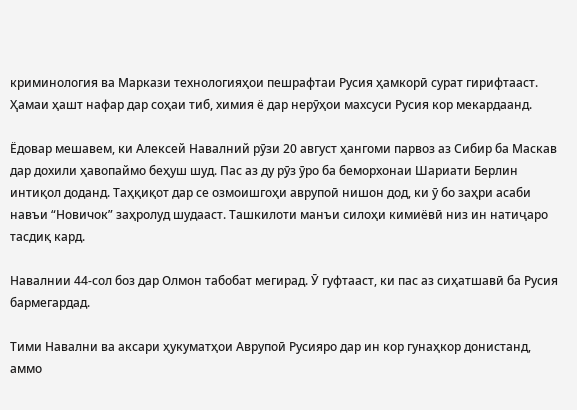криминология ва Маркази технологияҳои пешрафтаи Русия ҳамкорӣ сурат гирифтааст. Ҳамаи ҳашт нафар дар соҳаи тиб, химия ё дар нерӯҳои махсуси Русия кор мекардаанд.

Ёдовар мешавем, ки Алексей Навалний рӯзи 20 август ҳангоми парвоз аз Сибир ба Маскав дар дохили ҳавопаймо беҳуш шуд. Пас аз ду рӯз ӯро ба беморхонаи Шариати Берлин интиқол доданд. Таҳқиқот дар се озмоишгоҳи аврупоӣ нишон дод, ки ӯ бо заҳри асаби навъи “Новичок” заҳролуд шудааст. Ташкилоти манъи силоҳи кимиёвӣ низ ин натиҷаро тасдиқ кард.

Навалнии 44-сол боз дар Олмон табобат мегирад. Ӯ гуфтааст, ки пас аз сиҳатшавӣ ба Русия бармегардад.

Тими Навални ва аксари ҳукуматҳои Аврупоӣ Русияро дар ин кор гунаҳкор донистанд, аммо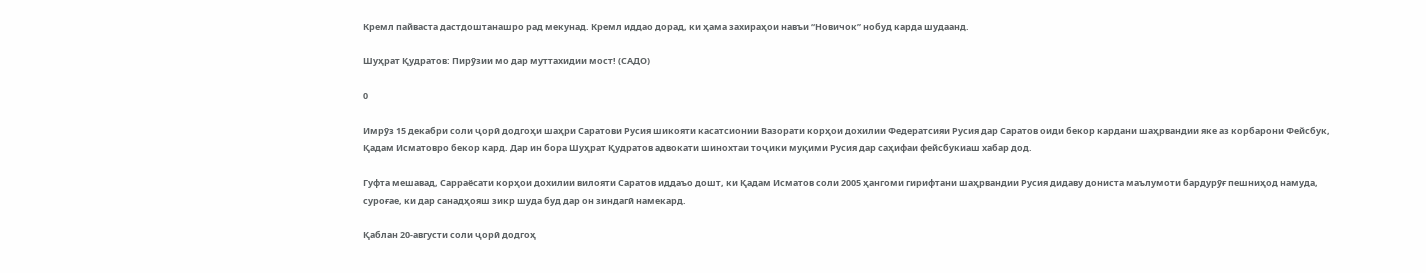Кремл пайваста дастдоштанашро рад мекунад. Кремл иддао дорад, ки ҳама захираҳои навъи “Новичок” нобуд карда шудаанд.

Шуҳрат Қудратов: Пирӯзии мо дар муттахидии мост! (САДО)

0

Имрӯз 15 декабри соли ҷорӣ додгоҳи шаҳри Саратови Русия шикояти касатсионии Вазорати корҳои дохилии Федератсияи Русия дар Саратов оиди бекор кардани шаҳрвандии яке аз корбарони Фейсбук, Қадам Исматовро бекор кард. Дар ин бора Шуҳрат Қудратов адвокати шинохтаи тоҷики муқими Русия дар саҳифаи фейсбукиаш хабар дод.

Гуфта мешавад, Сарраёсати корҳои дохилии вилояти Саратов иддаъо дошт, ки Қадам Исматов соли 2005 ҳангоми гирифтани шаҳрвандии Русия дидаву дониста маълумоти бардурӯғ пешниҳод намуда, суроғае, ки дар санадҳояш зикр шуда буд дар он зиндагӣ намекард.

Қаблан 20-августи соли ҷорӣ додгоҳ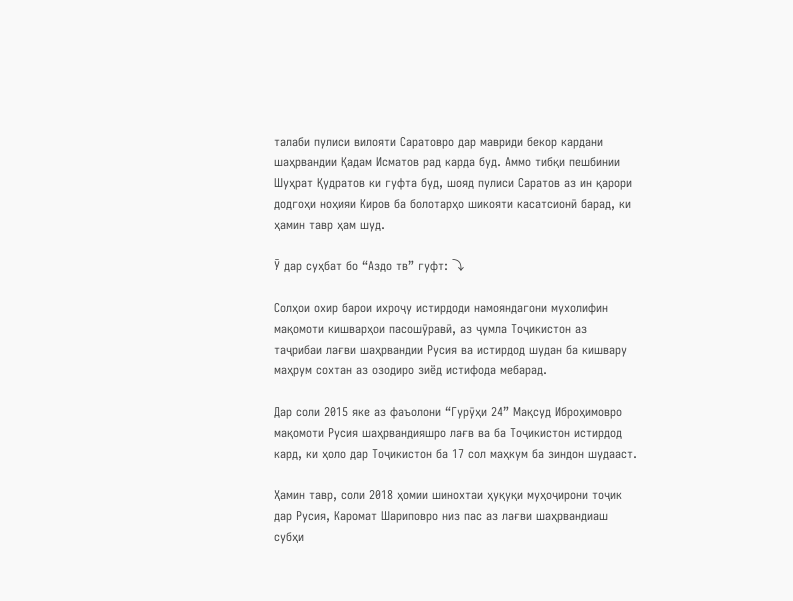талаби пулиси вилояти Саратовро дар мавриди бекор кардани шаҳрвандии Қадам Исматов рад карда буд. Аммо тибқи пешбинии Шуҳрат Қудратов ки гуфта буд, шояд пулиси Саратов аз ин қарори додгоҳи ноҳияи Киров ба болотарҳо шикояти касатсионӣ барад, ки ҳамин тавр ҳам шуд.

Ӯ дар суҳбат бо “Аздо тв” гуфт: ⤵

Солҳои охир барои ихроҷу истирдоди намояндагони мухолифин мақомоти кишварҳои пасошӯравӣ, аз ҷумла Тоҷикистон аз таҷрибаи лағви шаҳрвандии Русия ва истирдод шудан ба кишвару маҳрум сохтан аз озодиро зиёд истифода мебарад.

Дар соли 2015 яке аз фаъолони “Гурӯҳи 24” Мақсуд Иброҳимовро мақомоти Русия шаҳрвандияшро лағв ва ба Тоҷикистон истирдод кард, ки ҳоло дар Тоҷикистон ба 17 сол маҳкум ба зиндон шудааст.

Ҳамин тавр, соли 2018 ҳомии шинохтаи ҳуқуқи муҳоҷирони тоҷик дар Русия, Каромат Шариповро низ пас аз лағви шаҳрвандиаш субҳи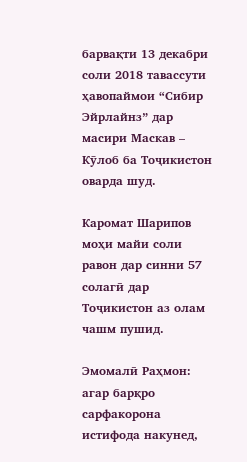барвақти 13 декабри соли 2018 тавассути ҳавопаймои “Сибир Эйрлайнз” дар масири Маскав – Кӯлоб ба Тоҷикистон оварда шуд.

Каромат Шарипов моҳи майи соли равон дар синни 57 солагӣ дар Тоҷикистон аз олам чашм пушид.

Эмомалӣ Раҳмон: агар барқро сарфакорона истифода накунед,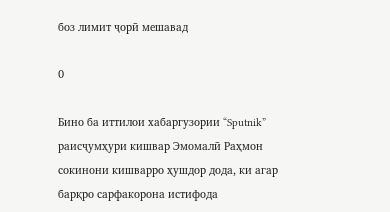боз лимит ҷорӣ мешавад

0

Бино ба иттилои хабаргузории “Sputnik” раисҷумҳури кишвар Эмомалӣ Раҳмон сокинони кишварро ҳушдор дода, ки агар барқро сарфакорона истифода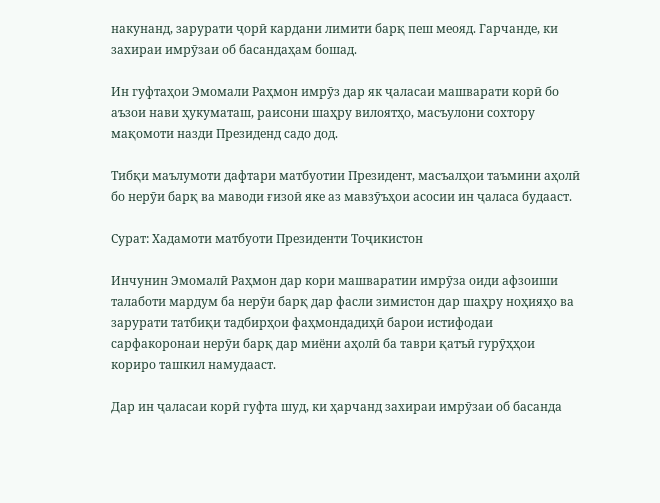накунанд, зарурати ҷорӣ кардани лимити барқ пеш меояд. Гарчанде, ки захираи имрӯзаи об басандаҳам бошад.

Ин гуфтаҳои Эмомали Раҳмон имрӯз дар як ҷаласаи машварати корӣ бо аъзои нави ҳукуматаш, раисони шаҳру вилоятҳо, масъулони сохтору мақомоти назди Президенд садо дод.

Тибқи маълумоти дафтари матбуотии Президент, масъалҳои таъмини аҳолӣ бо нерӯи барқ ва маводи ғизоӣ яке аз мавзӯъҳои асосии ин ҷаласа будааст.

Сурат: Хадамоти матбуоти Президенти Тоҷикистон

Инчунин Эмомалӣ Раҳмон дар кори машваратии имрӯза оиди афзоиши талаботи мардум ба нерӯи барқ дар фасли зимистон дар шаҳру ноҳияҳо ва зарурати татбиқи тадбирҳои фаҳмондадиҳӣ барои истифодаи сарфакоронаи нерӯи барқ дар миёни аҳолӣ ба таври қатъӣ гурӯҳҳои кориро ташкил намудааст.

Дар ин ҷаласаи корӣ гуфта шуд, ки ҳарчанд захираи имрӯзаи об басанда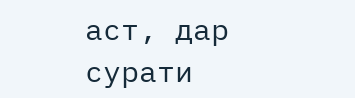аст, дар сурати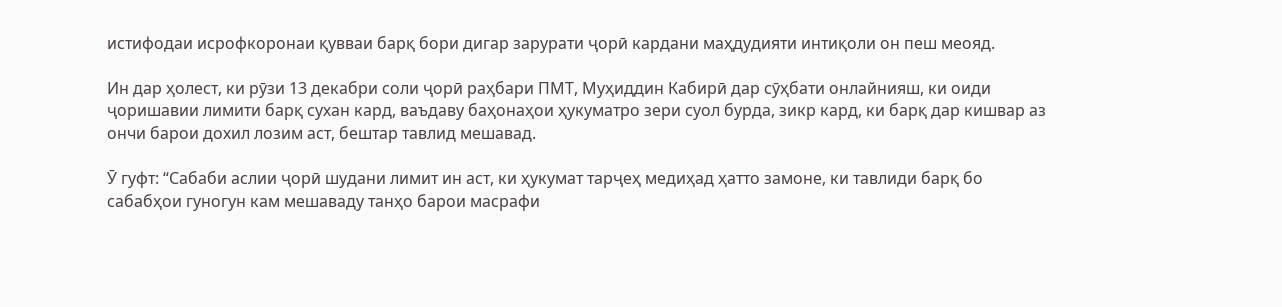истифодаи исрофкоронаи қувваи барқ бори дигар зарурати ҷорӣ кардани маҳдудияти интиқоли он пеш меояд.

Ин дар ҳолест, ки рӯзи 13 декабри соли ҷорӣ раҳбари ПМТ, Муҳиддин Кабирӣ дар сӯҳбати онлайнияш, ки оиди ҷоришавии лимити барқ сухан кард, ваъдаву баҳонаҳои ҳукуматро зери суол бурда, зикр кард, ки барқ дар кишвар аз ончи барои дохил лозим аст, бештар тавлид мешавад.

Ӯ гуфт: “Сабаби аслии ҷорӣ шудани лимит ин аст, ки ҳукумат тарҷеҳ медиҳад ҳатто замоне, ки тавлиди барқ бо сабабҳои гуногун кам мешаваду танҳо барои масрафи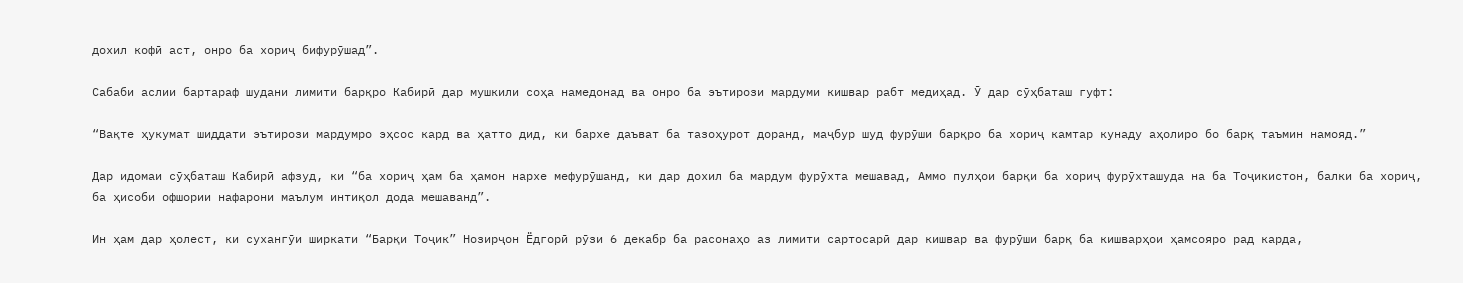дохил кофӣ аст, онро ба хориҷ бифурӯшад”.

Сабаби аслии бартараф шудани лимити барқро Кабирӣ дар мушкили соҳа намедонад ва онро ба эътирози мардуми кишвар рабт медиҳад. Ӯ дар сӯҳбаташ гуфт:

“Вақте ҳукумат шиддати эътирози мардумро эҳсос кард ва ҳатто дид, ки бархе даъват ба тазоҳурот доранд, маҷбур шуд фурӯши барқро ба хориҷ камтар кунаду аҳолиро бо барқ таъмин намояд.”

Дар идомаи сӯҳбаташ Кабирӣ афзуд, ки “ба хориҷ ҳам ба ҳамон нархе мефурӯшанд, ки дар дохил ба мардум фурӯхта мешавад, Аммо пулҳои барқи ба хориҷ фурӯхташуда на ба Тоҷикистон, балки ба хориҷ, ба ҳисоби офшории нафарони маълум интиқол дода мешаванд”.

Ин ҳам дар ҳолест, ки сухангӯи ширкати “Барқи Тоҷик” Нозирҷон Ёдгорӣ рӯзи 6 декабр ба расонаҳо аз лимити сартосарӣ дар кишвар ва фурӯши барқ ба кишварҳои ҳамсояро рад карда,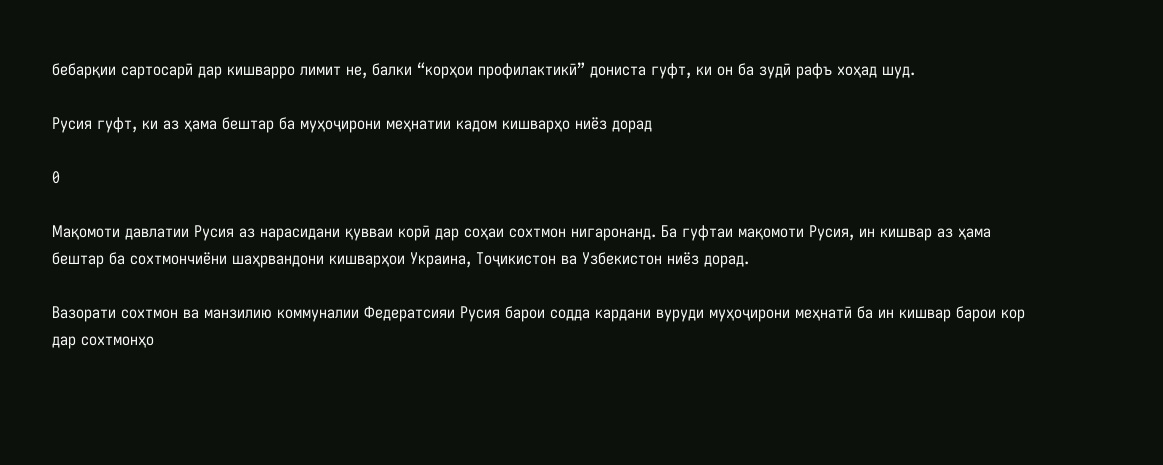бебарқии сартосарӣ дар кишварро лимит не, балки “корҳои профилактикӣ” дониста гуфт, ки он ба зудӣ рафъ хоҳад шуд.

Русия гуфт, ки аз ҳама бештар ба муҳоҷирони меҳнатии кадом кишварҳо ниёз дорад

0

Мақомоти давлатии Русия аз нарасидани қувваи корӣ дар соҳаи сохтмон нигаронанд. Ба гуфтаи мақомоти Русия, ин кишвар аз ҳама бештар ба сохтмончиёни шаҳрвандони кишварҳои Украина, Тоҷикистон ва Узбекистон ниёз дорад.

Вазорати сохтмон ва манзилию коммуналии Федератсияи Русия барои содда кардани вуруди муҳоҷирони меҳнатӣ ба ин кишвар барои кор дар сохтмонҳо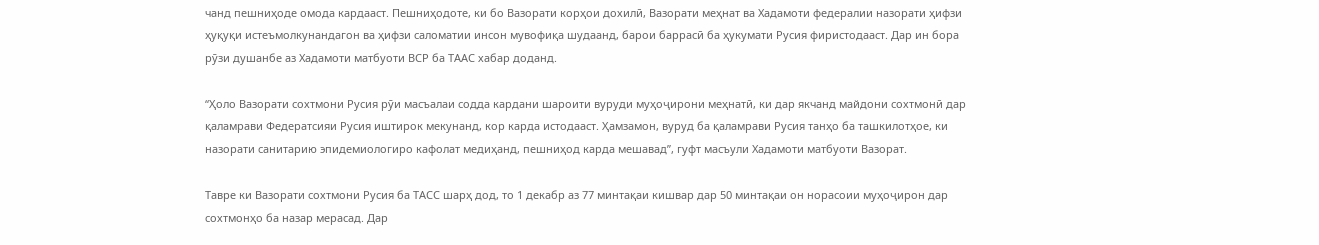чанд пешниҳоде омода кардааст. Пешниҳодоте, ки бо Вазорати корҳои дохилӣ, Вазорати меҳнат ва Хадамоти федералии назорати ҳифзи ҳуқуқи истеъмолкунандагон ва ҳифзи саломатии инсон мувофиқа шудаанд, барои баррасӣ ба ҳукумати Русия фиристодааст. Дар ин бора рӯзи душанбе аз Хадамоти матбуоти ВСР ба ТААС хабар доданд.

“Ҳоло Вазорати сохтмони Русия рӯи масъалаи содда кардани шароити вуруди муҳоҷирони меҳнатӣ, ки дар якчанд майдони сохтмонӣ дар қаламрави Федератсияи Русия иштирок мекунанд, кор карда истодааст. Ҳамзамон, вуруд ба қаламрави Русия танҳо ба ташкилотҳое, ки назорати санитарию эпидемиологиро кафолат медиҳанд, пешниҳод карда мешавад”, гуфт масъули Хадамоти матбуоти Вазорат.

Тавре ки Вазорати сохтмони Русия ба ТАСС шарҳ дод, то 1 декабр аз 77 минтақаи кишвар дар 50 минтақаи он норасоии муҳоҷирон дар сохтмонҳо ба назар мерасад. Дар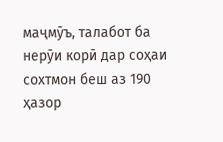маҷмӯъ, талабот ба нерӯи корӣ дар соҳаи сохтмон беш аз 190 ҳазор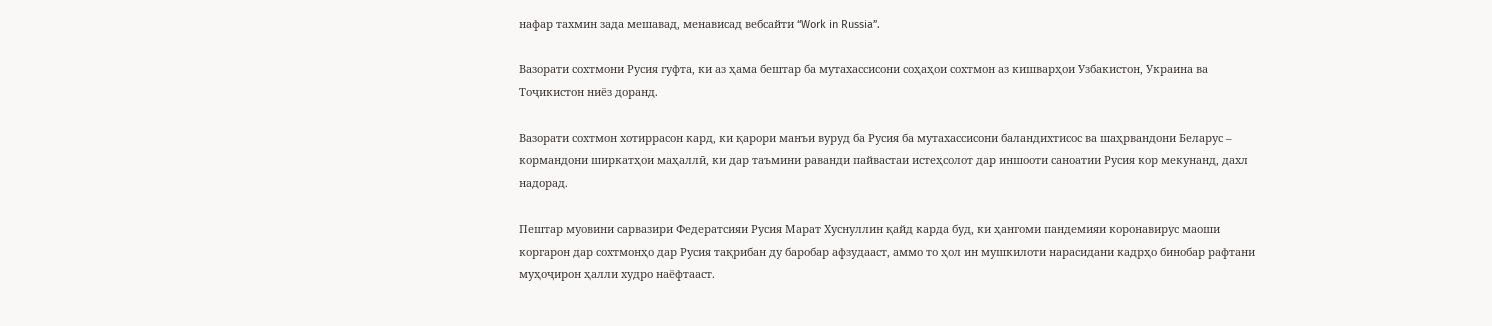нафар тахмин зада мешавад, менависад вебсайти “Work in Russia”.

Вазорати сохтмони Русия гуфта, ки аз ҳама бештар ба мутахассисони соҳаҳои сохтмон аз кишварҳои Узбакистон, Украина ва Тоҷикистон ниёз доранд.

Вазорати сохтмон хотиррасон кард, ки қарори манъи вуруд ба Русия ба мутахассисони баландихтисос ва шаҳрвандони Беларус – кормандони ширкатҳои маҳаллӣ, ки дар таъмини раванди пайвастаи истеҳсолот дар иншооти саноатии Русия кор мекунанд, дахл надорад.

Пештар муовини сарвазири Федератсияи Русия Марат Хуснуллин қайд карда буд, ки ҳангоми пандемияи коронавирус маоши коргарон дар сохтмонҳо дар Русия тақрибан ду баробар афзудааст, аммо то ҳол ин мушкилоти нарасидани кадрҳо бинобар рафтани муҳоҷирон ҳалли худро наёфтааст.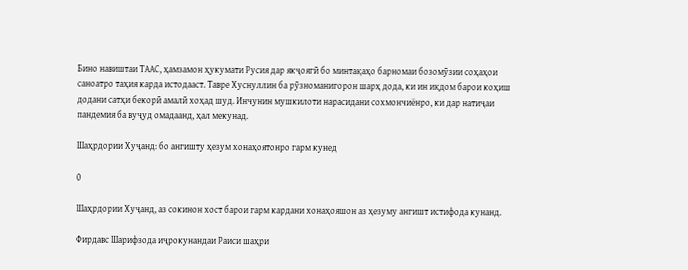Бино навиштаи ТААС, ҳамзамон ҳукумати Русия дар якҷоягӣ бо минтақаҳо барномаи бозомӯзии соҳаҳои саноатро таҳия карда истодааст. Тавре Хуснуллин ба рӯзноманигорон шарҳ дода, ки ин иқдом барои коҳиш додани сатҳи бекорӣ амалӣ хоҳад шуд. Инчунин мушкилоти нарасидани сохмончиёнро, ки дар натиҷаи пандемия ба вуҷуд омадаанд, ҳал мекунад.

Шаҳрдории Хуҷанд: бо ангишту ҳезум хонаҳоятонро гарм кунед

0

Шаҳрдории Хуҷанд, аз сокинон хост барои гарм кардани хонаҳояшон аз ҳезуму ангишт истифода кунанд.

Фирдавс Шарифзода иҷрокунандаи Раиси шаҳри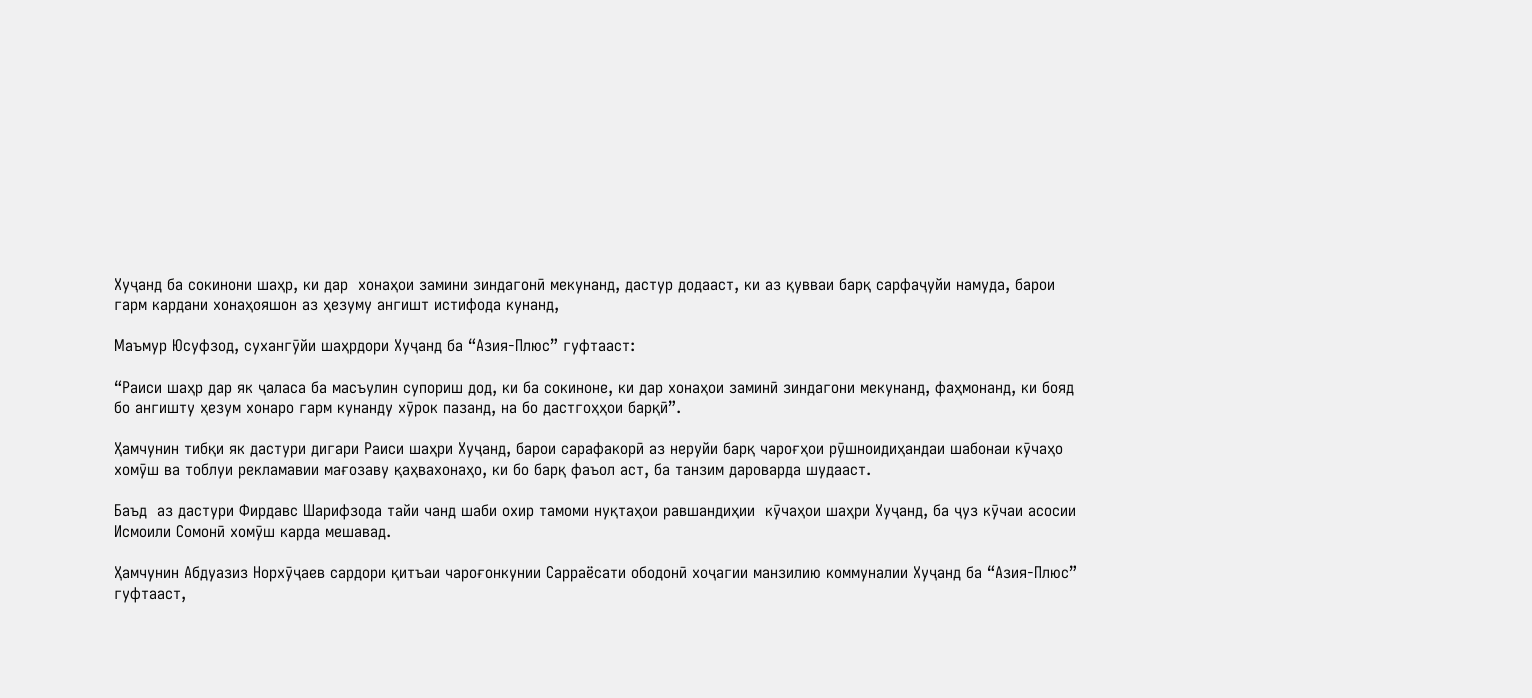Хуҷанд ба сокинони шаҳр, ки дар  хонаҳои замини зиндагонӣ мекунанд, дастур додааст, ки аз қувваи барқ сарфаҷуйи намуда, барои гарм кардани хонаҳояшон аз ҳезуму ангишт истифода кунанд,

Маъмур Юсуфзод, сухангӯйи шаҳрдори Хуҷанд ба “Азия-Плюс” гуфтааст:

“Раиси шаҳр дар як ҷаласа ба масъулин супориш дод, ки ба сокиноне, ки дар хонаҳои заминӣ зиндагони мекунанд, фаҳмонанд, ки бояд бо ангишту ҳезум хонаро гарм кунанду хӯрок пазанд, на бо дастгоҳҳои барқӣ”.

Ҳамчунин тибқи як дастури дигари Раиси шаҳри Хуҷанд, барои сарафакорӣ аз неруйи барқ чароғҳои рӯшноидиҳандаи шабонаи кӯчаҳо хомӯш ва тоблуи рекламавии мағозаву қаҳвахонаҳо, ки бо барқ фаъол аст, ба танзим дароварда шудааст.

Баъд  аз дастури Фирдавс Шарифзода тайи чанд шаби охир тамоми нуқтаҳои равшандиҳии  кӯчаҳои шаҳри Хуҷанд, ба ҷуз кӯчаи асосии Исмоили Сомонӣ хомӯш карда мешавад.

Ҳамчунин Абдуазиз Норхӯҷаев сардори қитъаи чароғонкунии Сарраёсати ободонӣ хоҷагии манзилию коммуналии Хуҷанд ба “Азия-Плюс” гуфтааст,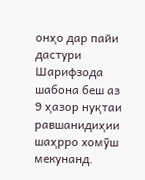онҳо дар пайи дастури Шарифзода шабона беш аз 9 ҳазор нуқтаи равшанидиҳии шаҳрро хомӯш мекунанд.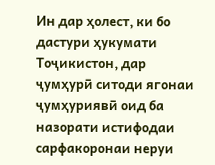Ин дар ҳолест, ки бо дастури ҳукумати Тоҷикистон, дар ҷумҳурӣ ситоди ягонаи ҷумҳуриявӣ оид ба назорати истифодаи сарфакоронаи неруи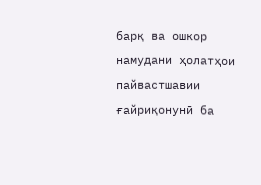барқ ва ошкор намудани ҳолатҳои пайвастшавии ғайриқонунӣ ба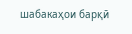шабакаҳои барқӣ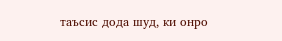таъсис дода шуд, ки онро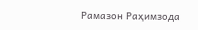Рамазон Раҳимзода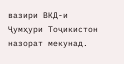вазири ВКД-и Ҷумҳури Тоҷикистон назорат мекунад.